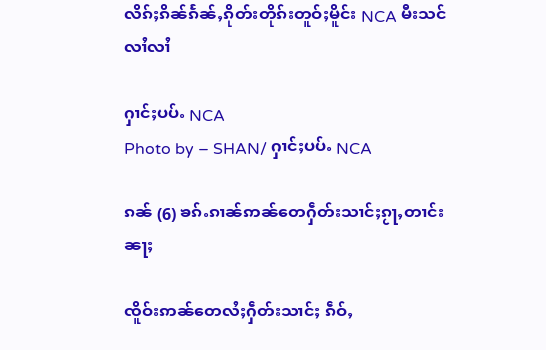လိၵ်ႈၵိၼ်ၵႅၼ်ႇၵိုတ်းတိုၵ်းတူဝ်ႈမိူင်း NCA မီးသင်လၢႆလၢႆ

ႁၢင်ႈပပ်ႉ NCA
Photo by – SHAN/ ႁၢင်ႈပပ်ႉ NCA

ၵၼ် (6) ၶၵ်ႉၵၢၼ်ဢၼ်တေႁဵတ်းသၢင်ႈၵႂႃႇတၢင်းၼႃႈ

ၸိူဝ်းဢၼ်တေလႆႈႁဵတ်းသၢင်ႈ ၵဵဝ်ႇ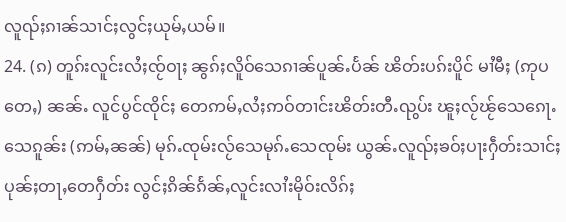လူၺ်ႈၵၢၼ်သၢင်ႈလွင်ႈယုမ်ႇယမ်။
24. (ၵ) တူၵ်းလူင်းလႆႈၸႂ်ဝႃႈ ၼွၵ်ႈလိူဝ်သေၵၢၼ်ပူၼ်ႉပႅၼ် ၽိတ်းပၵ်းပိူင် မၢႆမီႈ (ဢုပတေႇ) ၼၼ်ႉ လူင်ပွင်ၸိုင်ႈ တေဢမ်ႇလႆႈဢဝ်တၢင်းၽိတ်းတီႉၺွပ်း ၽူႈလႂ်ၽႂ်သေၵေႃႉသေၵူၼ်း (ဢမ်ႇၼၼ်) မုၵ်ႉၸုမ်းလႂ်သေမုၵ်ႉသေၸုမ်း ယွၼ်ႉလူၺ်ႈၶဝ်ႈပႃးႁဵတ်းသၢင်ႈ ပုၼ်ႈတႃႇတေႁဵတ်း လွင်ႈၵိၼ်ၵႅၼ်ႇလူင်းလၢႆးမိုဝ်းလိၵ်ႈ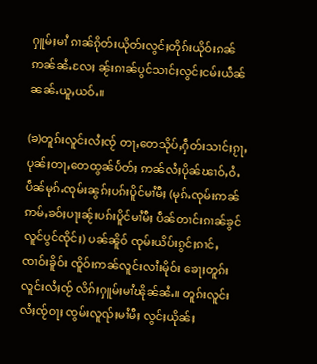ႁူမ်ႈမၢႆ ၵၢၼ်ၵိုတ်းယိုတ်းလွင်ႈတိုၵ်းယိုဝ်းၵၼ်ဢၼ်ၼႆႉလႄႈ ၼႂ်းၵၢၼ်ပွင်သၢင်ႈလွင်ႈငမ်းယဵၼ်ၼၼ်ႉယူႇယဝ်ႉ။

(ၶ)တူၵ်းလူင်းလႆႈၸႂ် တႃႇတေသိုပ်ႇႁဵတ်းသၢင်ႈၵႂႃႇ ပုၼ်ႈတႃႇတေထွၼ်ပႅတ်ႈ ဢၼ်လႆႈပိုၼ်ၽၢဝ်ႇဝႆႉ ပဵၼ်မုၵ်ႉၸုမ်းၼွၵ်ႈပၵ်းပိူင်မၢႆမီႈ (မုၵ်ႉၸုမ်းဢၼ်ဢမ်ႇၶဝ်ႈပႃးၼႂ်းပၵ်းပိူင်မၢႆမီႈ ပဵၼ်တၢင်းၵၢၼ်ၶွင်လူင်ပွင်ၸိုင်ႈ) ပၼ်ၼိူဝ် ၸုမ်းယိပ်းၵွင်ႈၵၢင်ႇၸၢဝ်းၶိူဝ်း ၸိူဝ်းဢၼ်လူင်းလၢႆးမိုဝ်း ၶေႃႈတူၵ်းလူင်းလႆႈၸႂ် လိၵ်ႈႁူမ်ႈမၢႆၽိုၼ်ၼႆႉ။ တူၵ်းလူင်းလႆႈၸႂ်ဝႃႈ ၸွမ်းလူၺ်ႈမၢႆမီႈ လွင်ႈယိုၼ်ႈ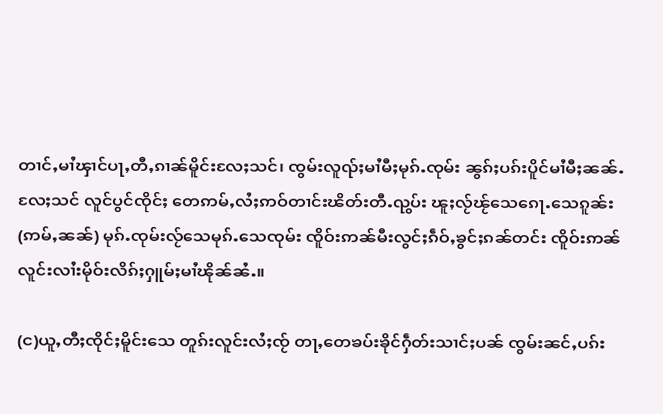တၢင်ႇမၢႆၾၢင်ပႃႇတီႇၵၢၼ်မိူင်းလႄႈသင်၊ ၸွမ်းလူၺ်ႈမၢႆမီႈမုၵ်ႉၸုမ်း ၼွၵ်ႈပၵ်းပိူင်မၢႆမီႈၼၼ်ႉလႄႈသင် လူင်ပွင်ၸိုင်ႈ တေဢမ်ႇလႆႈဢဝ်တၢင်းၽိတ်းတီႉၺွပ်း ၽူႈလႂ်ၽႂ်သေၵေႃႉသေၵူၼ်း (ဢမ်ႇၼၼ်) မုၵ်ႉၸုမ်းလႂ်သေမုၵ်ႉသေၸုမ်း ၸိူဝ်းဢၼ်မီးလွင်ႈၵဵဝ်ႇၶွင်ႈၵၼ်တင်း ၸိူဝ်းဢၼ်လူင်းလၢႆးမိုဝ်းလိၵ်ႈႁူမ်ႈမၢႆၽိုၼ်ၼႆႉ။

(င)ယူႇတီႈၸိုင်ႈမိူင်းသေ တူၵ်းလူင်းလႆႈၸႂ် တႃႇတေၶပ်းၶိုင်ႁဵတ်းသၢင်ႈပၼ် ၸွမ်းၼင်ႇပၵ်း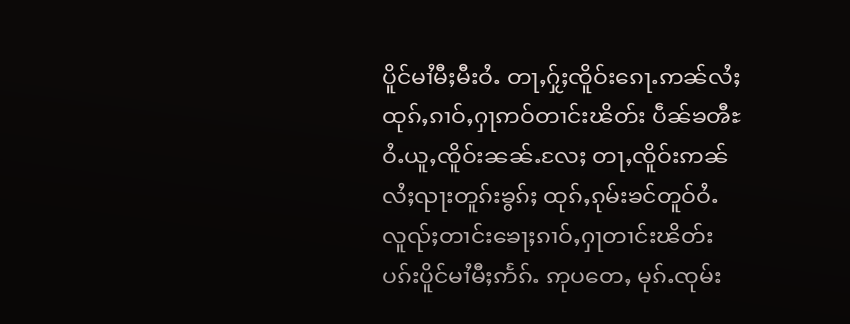ပိူင်မၢႆမီႈမီးဝႆႉ တႃႇႁႂ်ႈၸိူဝ်းၵေႃႉဢၼ်လႆႈ ထုၵ်ႇၵၢဝ်ႇႁႃဢဝ်တၢင်းၽိတ်း ပဵၼ်ၶၻီႊဝႆႉယူႇၸိူဝ်းၼၼ်ႉလႄႈ တႃႇၸိူဝ်းဢၼ်လႆႈၺႃးတူၵ်းၶွၵ်ႈ ထုၵ်ႇၵုမ်းၶင်တူဝ်ဝႆႉ လူၺ်ႈတၢင်းၶေႃႈၵၢဝ်ႇႁႃတၢင်းၽိတ်းပၵ်းပိူင်မၢႆမီႈဢႅၵ်ႉ ဢုပတေႇ မုၵ်ႉၸုမ်း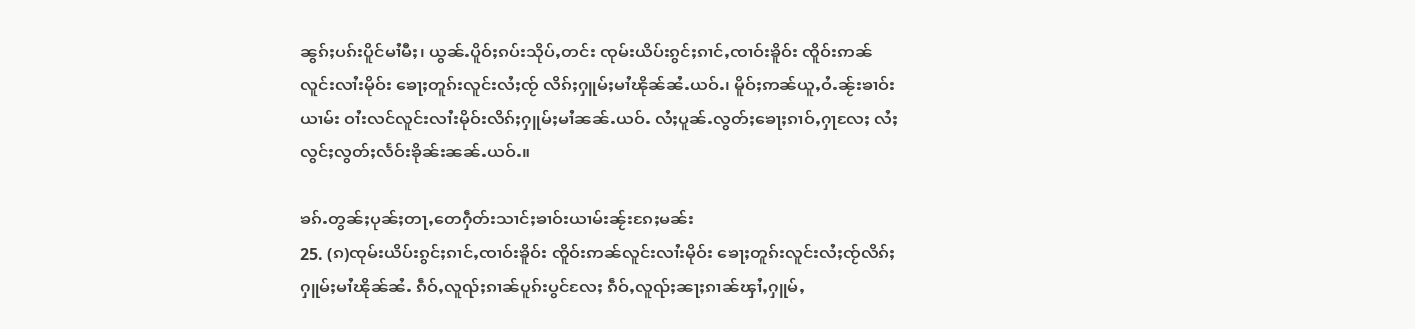ၼွၵ်ႈပၵ်းပိူင်မၢႆမီႈ၊ ယွၼ်ႉပိူဝ်ႈၵပ်းသိုပ်ႇတင်း ၸုမ်းယိပ်းၵွင်ႈၵၢင်ႇၸၢဝ်းၶိူဝ်း ၸိူဝ်းဢၼ်လူင်းလၢႆးမိုဝ်း ၶေႃႈတူၵ်းလူင်းလႆႈၸႂ် လိၵ်ႈႁူမ်ႈမၢႆၽိုၼ်ၼႆႉယဝ်ႉ၊ မိူဝ်ႈဢၼ်ယူႇဝႆႉၼႂ်းၶၢဝ်းယၢမ်း ဝၢႆးလင်လူင်းလၢႆးမိုဝ်းလိၵ်ႈႁူမ်ႈမၢႆၼၼ်ႉယဝ်ႉ လႆႈပူၼ်ႉလွတ်ႈၶေႃႈၵၢဝ်ႇႁႃလႄႈ လႆႈလွင်ႈလွတ်ႈလႅဝ်းၶိုၼ်းၼၼ်ႉယဝ်ႉ။

ၶၵ်ႉတွၼ်ႈပုၼ်ႈတႃႇတေႁဵတ်းသၢင်ႈၶၢဝ်းယၢမ်းၼႂ်းၵႄႈမၼ်း
25. (ၵ)ၸုမ်းယိပ်းၵွင်ႈၵၢင်ႇၸၢဝ်းၶိူဝ်း ၸိူဝ်းဢၼ်လူင်းလၢႆးမိုဝ်း ၶေႃႈတူၵ်းလူင်းလႆႈၸႂ်လိၵ်ႈႁူမ်ႈမၢႆၽိုၼ်ၼႆႉ ၵဵဝ်ႇလူၺ်ႈၵၢၼ်ပူၵ်းပွင်လႄႈ ၵဵဝ်ႇလူၺ်ႈၼႃႈၵၢၼ်ၾၢႆႇႁူမ်ႇ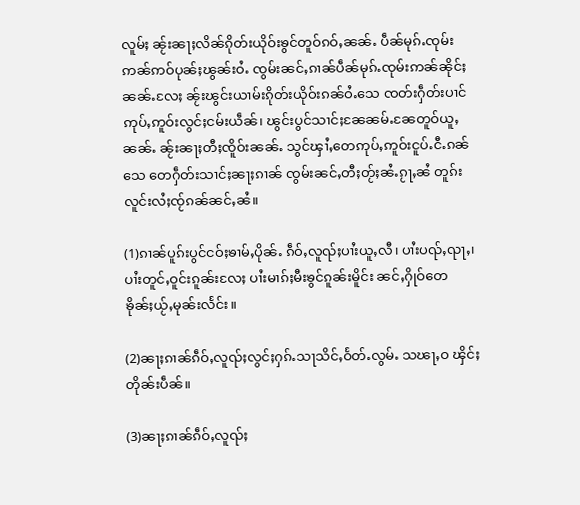လူမ်ႈ ၼႂ်းၼႃႈလိၼ်ၵိုတ်းယိုဝ်းၶွင်တူဝ်ၵဝ်ႇၼၼ်ႉ ပဵၼ်မုၵ်ႉၸုမ်းဢၼ်ဢဝ်ပုၼ်ႈၽွၼ်းဝႆႉ ၸွမ်းၼင်ႇၵၢၼ်ပဵၼ်မုၵ်ႉၸုမ်းဢၼ်ၼိုင်ႈၼၼ်ႉလႄႈ ၼႂ်းၽွင်းယၢမ်းၵိုတ်းယိုဝ်းၵၼ်ဝႆႉသေ ၸတ်းႁဵတ်းပၢင်ဢုပ်ႇဢူဝ်းလွင်ႈငမ်းယဵၼ်၊ ၽွင်းပွင်သၢင်ႈၼႄၼမ်ႉၼႄတူဝ်ယူႇၼၼ်ႉ ၼႂ်းၼႃႈတီႈၸိူဝ်းၼၼ်ႉ သွင်ၾၢႆႇတေဢုပ်ႇဢူဝ်းငူပ်ႉငီႉၵၼ်သေ တေႁဵတ်းသၢင်ႈၼႃႈၵၢၼ် ၸွမ်းၼင်ႇတီႈတႂ်ႈၼႆႉၵႂႃႇၼႆ တူၵ်းလူင်းလႆႈၸႂ်ၵၼ်ၼင်ႇၼႆ။

(1)ၵၢၼ်ပူၵ်းပွင်ငဝ်ႈၶၢမ်ႇပိုၼ်ႉ ၵဵဝ်ႇလူၺ်ႈပၢႆးယူႇလီ၊ ပၢႆးပၺ်ႇၺႃႇ၊ ပၢႆးတူင်ႇဝူင်းၵူၼ်းလႄႈ ပၢႆးမၢၵ်ႈမီးၶွင်ၵူၼ်းမိူင်း ၼင်ႇႁိုဝ်တေၶိုၼ်ႈယႂ်ႇမုၼ်းလႅင်း။

(2)ၼႃႈၵၢၼ်ၵဵဝ်ႇလူၺ်ႈလွင်ႈႁၵ်ႉသႃသိင်ႇဝႅတ်ႉလွမ်ႉ သၽႃႇဝ ၾိင်ႈတိုၼ်းပဵၼ်။

(3)ၼႃႈၵၢၼ်ၵဵဝ်ႇလူၺ်ႈ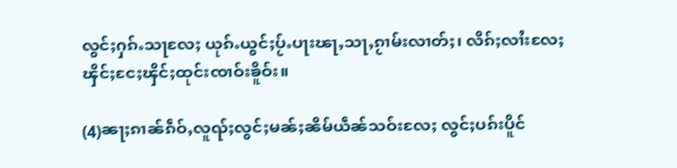လွင်ႈႁၵ်ႉသႃလႄႈ ယုၵ်ႉယွင်ႈပႂ်ႉပႃးၽႃႇသႃႇၵႂၢမ်းလၢတ်ႈ၊ လိၵ်ႈလၢႆးလႄႈၾိင်ႈငႄႈၾိင်ႈထုင်းၸၢဝ်းၶိူဝ်း။

(4)ၼႃႈၵၢၼ်ၵဵဝ်ႇလူၺ်ႈလွင်ႈမၼ်ႈၼိမ်ယဵၼ်သဝ်းလႄႈ လွင်ႈပၵ်းပိူင်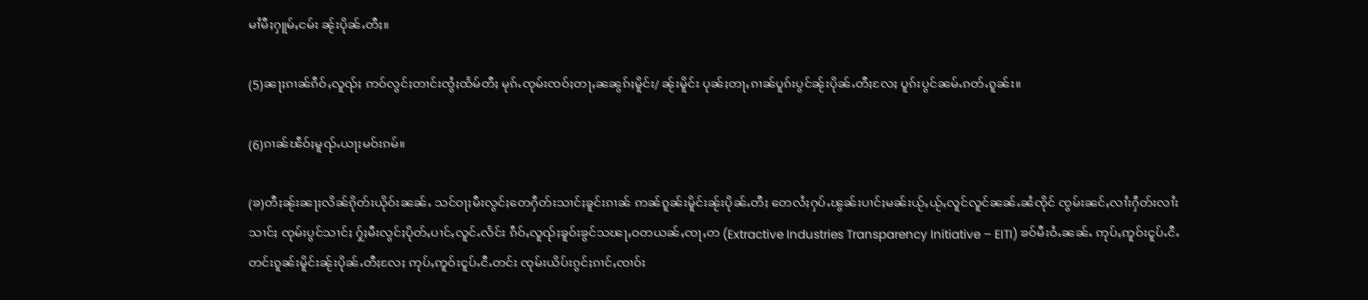မၢႆမီႈႁူမ်ႇငမ်း ၼႂ်းပိုၼ်ႉတီႈ။

(5)ၼႃႈၵၢၼ်ၵဵဝ်ႇလူၺ်ႈ ဢဝ်လွင်ႈတၢင်းၸွႆႈထႅမ်တီႈ မုၵ်ႉၸုမ်းၸဝ်ႈတႃႇၼၼွၵ်ႈမိူင်း/ ၼႂ်းမိူင်း ပုၼ်ႈတႃႇၵၢၼ်ပူၵ်းပွင်ၼႂ်းပိုၼ်ႉတီႈလႄႈ ပူၵ်းပွင်ၼမ်ႉၵတ်ႉၵူၼ်း။

(6)ၵၢၼ်ၽဵဝ်ႈမူၺ်ႉယႃႈမဝ်းၵမ်။

(ၶ)တီႈၼႂ်းၼႃႈလိၼ်ၵိုတ်းယိုဝ်းၼၼ်ႉ သင်ဝႃႈမီးလွင်ႈတေႁဵတ်းသၢင်ႈၶူင်းၵၢၼ် ဢၼ်ၵူၼ်းမိူင်းၼႂ်းပိုၼ်ႉတီႈ တေလႆႈႁပ်ႉၽွၼ်းပၢင်ႈမၼ်းယႂ်ႇယႂ်ႇလူင်လူင်ၼၼ်ႉၼႆၸိုင် ၸွမ်းၼင်ႇလၢႆးႁဵတ်းလၢႆးသၢင်ႈ ၸုမ်းပွင်သၢင်ႈ ႁႂ်ႈမီးလွင်ႈပိုတ်ႇပၢင်ႇလူင်ႉလႅင်း ၵဵဝ်ႇလူၺ်ႈၶူဝ်းၶွင်သၽႃႇဝတယၼ်ႇၸႃႇတ (Extractive Industries Transparency Initiative – EITI) ၶဝ်မီးဝႆႉၼၼ်ႉ ဢုပ်ႇဢူဝ်းငူပ်ႉငီႉတင်းၵူၼ်းမိူင်းၼႂ်းပိုၼ်ႉတီႈလႄႈ ဢုပ်ႇဢူဝ်းငူပ်ႉငီႉတင်း ၸုမ်းယိပ်းၵွင်ႈၵၢင်ႇၸၢဝ်း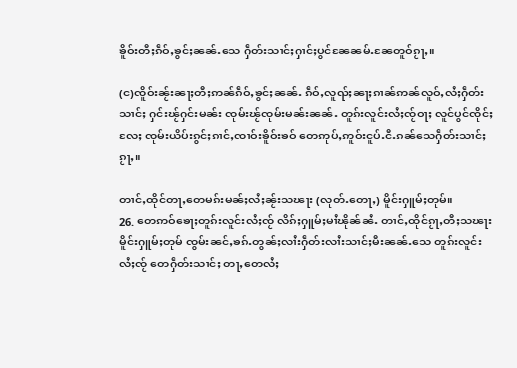ၶိူဝ်းတီႈၵဵဝ်ႇၶွင်ႈၼၼ်ႉသေ ႁဵတ်းသၢင်ႈႁၢင်ႈပွင်ၼႄၼမ်ႉၼႄတူဝ်ၵႂႃႇ။

(င)ၸိူဝ်းၼႂ်းၼႃႈတီႈဢၼ်ၵဵဝ်ႇၶွင်ႈၼၼ်ႉ ၵဵဝ်ႇလူၺ်ႈၼႃႈၵၢၼ်ဢၼ်လူဝ်ႇလႆႈႁဵတ်းသၢင်ႈ ႁင်းၽႂ်ႁင်းမၼ်း ၸုမ်းၽႂ်ၸုမ်းမၼ်းၼၼ်ႉ တူၵ်းလူင်းလႆႈၸႂ်ဝႃႈ လူင်ပွင်ၸိုင်ႈလႄႈ ၸုမ်းယိပ်းၵွင်ႈၵၢင်ႇၸၢဝ်းၶိူဝ်းၶဝ် တေဢုပ်ႇဢူဝ်းငူပ်ႉငီႉၵၼ်သေႁဵတ်းသၢင်ႈၵႂႃႇ။

တၢင်ႇထိုင်တႃႇတေမၵ်းမၼ်ႈလႆႈၼႂ်းသၽႃး (လုတ်ႉတေႃႇ) မိူင်းႁူမ်ႈတုမ်။                                                  26. တေဢဝ်ၶေႃႈတူၵ်းလူင်းလႆႈၸႂ် လိၵ်ႈႁူမ်ႈမၢႆၽိုၼ်ၼႆႉ တၢင်ႇထိုင်ၵႂႃႇတီႈသၽႃးမိူင်းႁူမ်ႈတုမ် ၸွမ်းၼင်ႇၶၵ်ႉတွၼ်ႈလၢႆးႁဵတ်းလၢႆးသၢင်ႈမီးၼၼ်ႉသေ တူၵ်းလူင်းလႆႈၸႂ် တေႁဵတ်းသၢင်ႈ တႃႇတေလႆႈ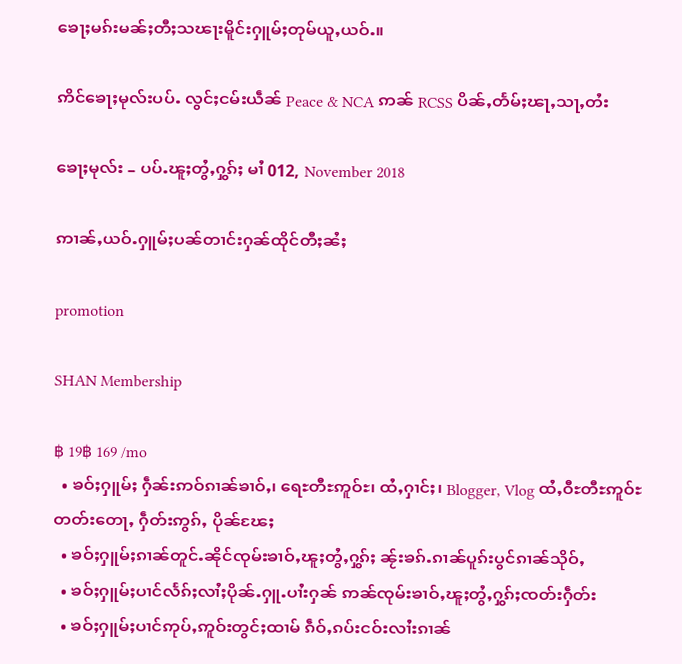ၶေႃႈမၵ်းမၼ်ႈတီႈသၽႃးမိူင်းႁူမ်ႈတုမ်ယူႇယဝ်ႉ။

ဢိင်ၶေႃႈမုလ်းပပ်ႉ လွင်ႈငမ်းယဵၼ် Peace & NCA ဢၼ် RCSS ပိၼ်ႇတႅမ်ႈၽႃႇသႃႇတႆး

ၶေႃႈမုလ်း – ပပ်ႉၽူႈတွႆႇႁွၵ်ႈ မၢႆ 012, November 2018

ဢၢၼ်ႇယဝ်ႉႁူမ်ႈပၼ်တၢင်းႁၼ်ထိုင်တီႈၼႆႈ

promotion

SHAN Membership

฿ 19฿ 169 /mo
  • ၶဝ်ႈႁူမ်ႈ ႁဵၼ်းဢဝ်ၵၢၼ်ၶၢဝ်ႇ၊ ရေႊတီႊဢူဝ်ႊ၊ ထႆႇႁၢင်ႈ၊ Blogger, Vlog ထႆႇဝီႊတီႊဢူဝ်ႊ တတ်းတေႃႇ ႁဵတ်းဢွၵ်ႇ ပိုၼ်ၽႄႈ
  • ၶဝ်ႈႁူမ်ႈၵၢၼ်တူင်ႉၼိုင်ၸုမ်းၶၢဝ်ႇၽူႈတွႆႇႁွၵ်ႈ ၼႂ်းၶၵ်ႉၵၢၼ်ပူၵ်းပွင်ၵၢၼ်သိုဝ်ႇ
  • ၶဝ်ႈႁူမ်ႈပၢင်လႅၵ်ႈလၢႆႈပိုၼ်ႉႁူႉပၢႆးႁၼ် ဢၼ်ၸုမ်းၶၢဝ်ႇၽူႈတွႆႇႁွၵ်ႈၸတ်းႁဵတ်း
  • ၶဝ်ႈႁူမ်ႈပၢင်ဢုပ်ႇဢူဝ်းတွင်ႈထၢမ် ၵဵဝ်ႇၵပ်းငဝ်းလၢႆးၵၢၼ်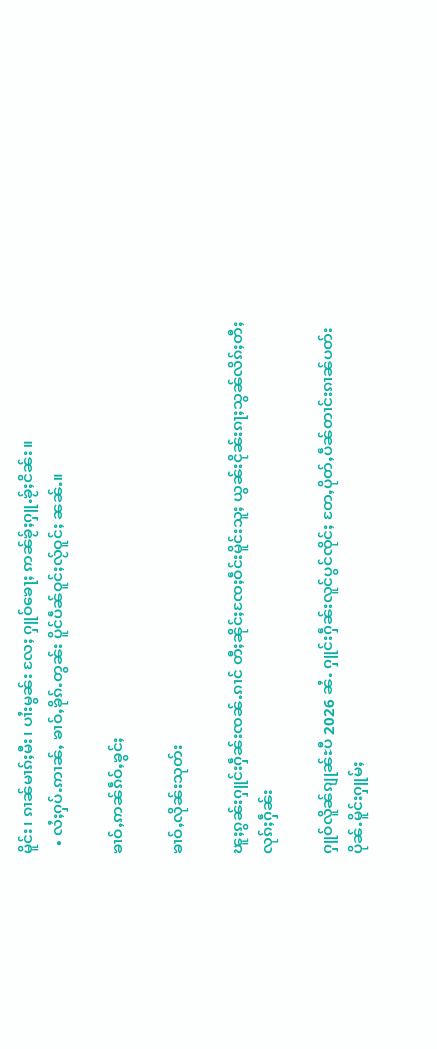မိူင်း၊ ၵၢၼ်မၢၵ်ႈမီး၊ ပၢႆးမွၼ်း လႄႈ ႁူဝ်ၶေႃႈ ဢၼ်ၶႂ်ႈႁူႉၶႂ်ႈငိၼ်း။
  • လႆႈႁပ်ႉဢၢၼ်ႇ ၶၢဝ်ႇၶိုၵ်ႉတွၼ်း ပိူင်ပဵၼ်ဝူင်ႈလႂ်ဝူင်ႈ ၼၼ်ႉ။

ၶၢဝ်ႇဢၼ်ၵဵဝ်ႇၶွင်ႈ

ၶၢဝ်ႇလိုၼ်းသုတ်း

ၽူႈၵွၼ်းႁူင်းႁဵၼ်းၸၼ်ႉၵၢင် တီႈၼိုင်ႈၸႄႈဝဵင်းမိူင်းသူႈ ယွၼ်းငိုၼ်းၵႃႈသွၼ်လိၵ်ႈတီႈလုၵ်ႈႁဵၼ်း

ႁူဝ်လိူၼ်ၵျုၼ်ႊပီ 2026 ၼႆႉ ႁူင်းႁဵၼ်းလူင်ပွင်ၸိုင်ႈ တႄႇပိုတ်ႇပဵၼ်တၢင်းၵၢၼ်ပတ်းပိုၼ်ႉမိူင်းႁူမ်ႈ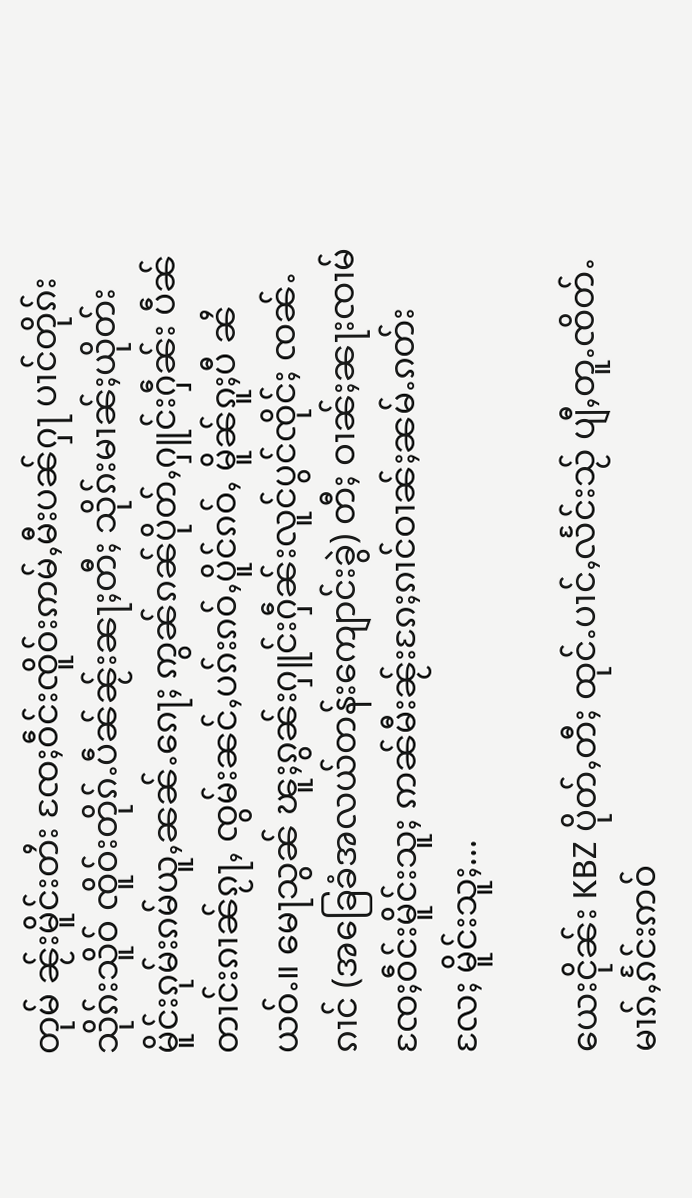တုမ် ၼႂ်းမိူင်းတႆး ၸႄႈဝဵင်းၸိူဝ်းဢမ်ႇမီးပၼ်ႁႃ ပၢင်တိုၵ်းသိုၵ်းသိူဝ် ၸိူဝ်းတိုၵ်ႉပဵၼ်ၼႂ်းၼႃႈတီႈ သိုၵ်းမၢၼ်ႈယိုတ်းမိူင်းၵုမ်းၵမ်ယူႇၼၼ်ႉၵေႃႈ ဢွၼ်ၵၼ်ပိုတ်ႇႁူင်းႁဵၼ်း ပဵၼ်တၢင်းၵၢၼ်ၵႂႃႇ ၸွမ်းၼင်ႇပၵ်းၵဝ်ႇပိူင်ၵဝ်ႇ မိူၼ်ၵူႈပီ ၼႆယဝ်ႉ။ မေႃသွၼ် ၽူႈၵွၼ်းႁူင်းႁဵၼ်းလူင်ပွင်ၸိုင်ႈ ၸၼ်ႉၵၢင် (အခြေခံအလယ်တန်းကျောင်းခွဲ) တီႈ ဝၢၼ်ႈၼႃးၸၢမ် ၸႄႈဝဵင်းမိူင်းသူႈ ဢၼ်မီးၼႂ်းၵႄႈၵၢင်ဝၢၼ်ႈၼမ်ႉၵတ်း လႄႈ မိူင်းသူႈ...

ယေးငိုၼ်း KBZ ပိုတ်ႇတီႈ ထုင်ႉပၢင်ႇလႅင်းသႂ် ပျီႇတူႉၸိတ်ႉမၢၵ်ႇၵႅင်းဢဝ်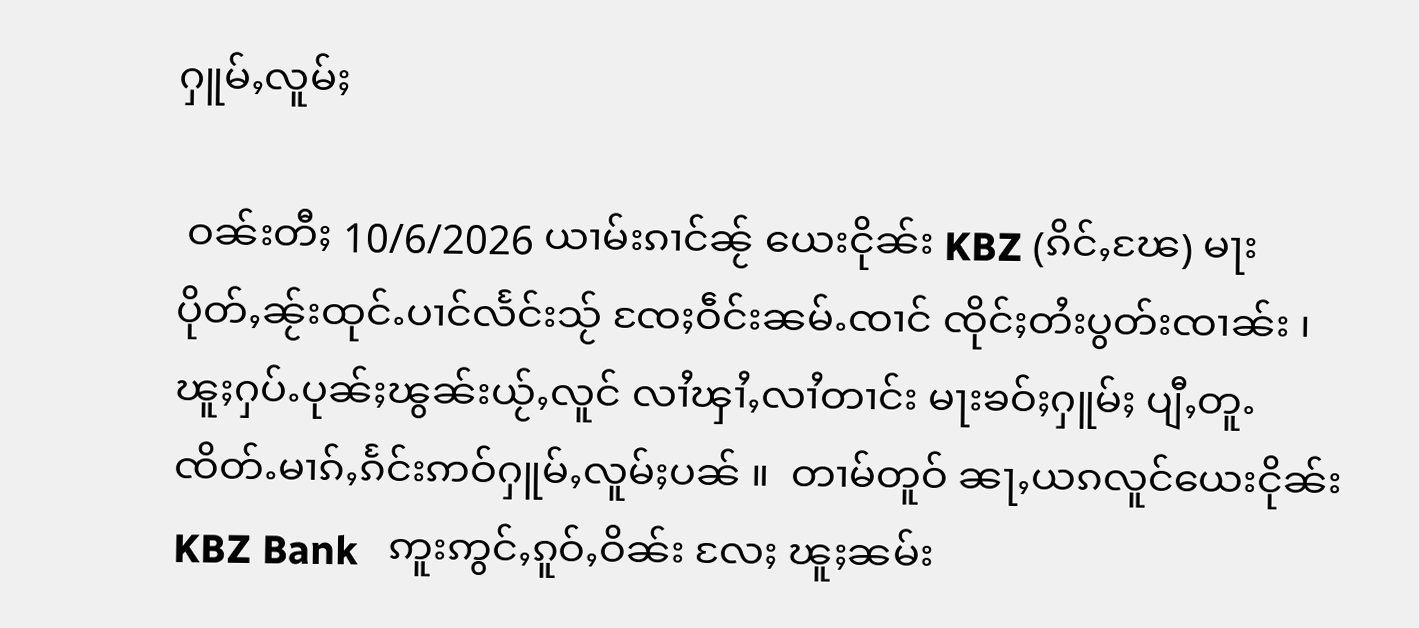ႁူမ်ႇလူမ်ႈ

 ဝၼ်းတီႈ 10/6/2026 ယၢမ်းၵၢင်ၼႂ် ယေးငိုၼ်း KBZ (ၵိင်ႇၽႄ) မႃးပိုတ်ႇၼႂ်းထုင်ႉပၢင်လႅင်းသႂ် ၸႄႈဝဵင်းၼမ်ႉၸၢင် ၸိုင်ႈတႆးပွတ်းၸၢၼ်း ၊ ၽူႈႁပ်ႉပုၼ်ႈၽွၼ်းယႂ်ႇလူင် လၢႆၾၢႆႇလၢႆတၢင်း မႃးၶဝ်ႈႁူမ်ႈ ပျီႇတူႉၸိတ်ႉမၢၵ်ႇၵႅင်းဢဝ်ႁူမ်ႇလူမ်ႈပၼ် ။  တၢမ်တူဝ် ၼႃႇယၵလူင်ယေးငိုၼ်း KBZ Bank   ဢူးဢွင်ႇၵူဝ်ႇဝိၼ်း လႄႈ ၽူႈၼမ်း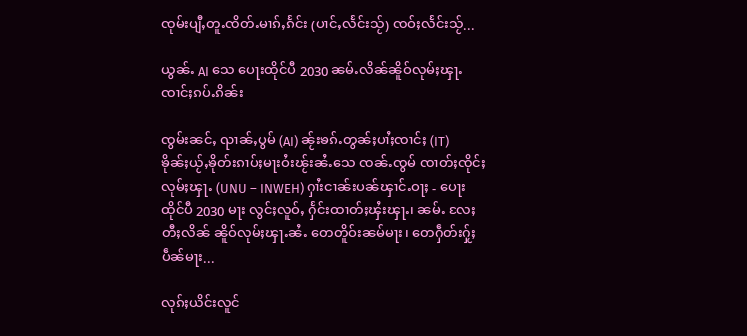ၸုမ်းပျီႇတူႉၸိတ်ႉမၢၵ်ႇၵႅင်း (ပၢင်ႇလႅင်းသႂ်) ၸဝ်ႈလႅင်းသႂ်...

ယွၼ်ႉ AI သေ ပေႃးထိုင်ပီ 2030 ၼမ်ႉလိၼ်ၼိူဝ်လုမ်ႈၾႃႉ ၸၢင်ႈၵပ်ႉၵိၼ်း

ၸွမ်းၼင်ႇ ၺၢၼ်ႇပွမ် (AI) ၼႂ်းၶၵ်ႉတွၼ်ႈပၢႆႈၸၢင်ႈ (IT) ၶိုၼ်ႈယႂ်ႇၶိုတ်းၵၢပ်ႈမႃးဝႆးၽႂ်းၼႆႉသေ ၸၼ်ႉၸွမ် ၸၢတ်ႈၸိုင်ႈလုမ်ႈၾႃႉ (UNU – INWEH) ႁၢႆးငၢၼ်းပၼ်ၾၢင်ႉဝႃႈ - ပေႃးထိုင်ပီ 2030 မႃး လွင်ႈလူဝ်ႇ ႁႅင်းထၢတ်ႈၾႆးၾႃႉ၊ ၼမ်ႉ လႄႈ တီႈလိၼ် ၼိူဝ်လုမ်ႈၾႃႉၼႆႉ တေတိူဝ်းၼမ်မႃး၊ တေႁဵတ်းႁႂ်ႈပဵၼ်မႃး...

လုၵ်ႈယိင်းလူင်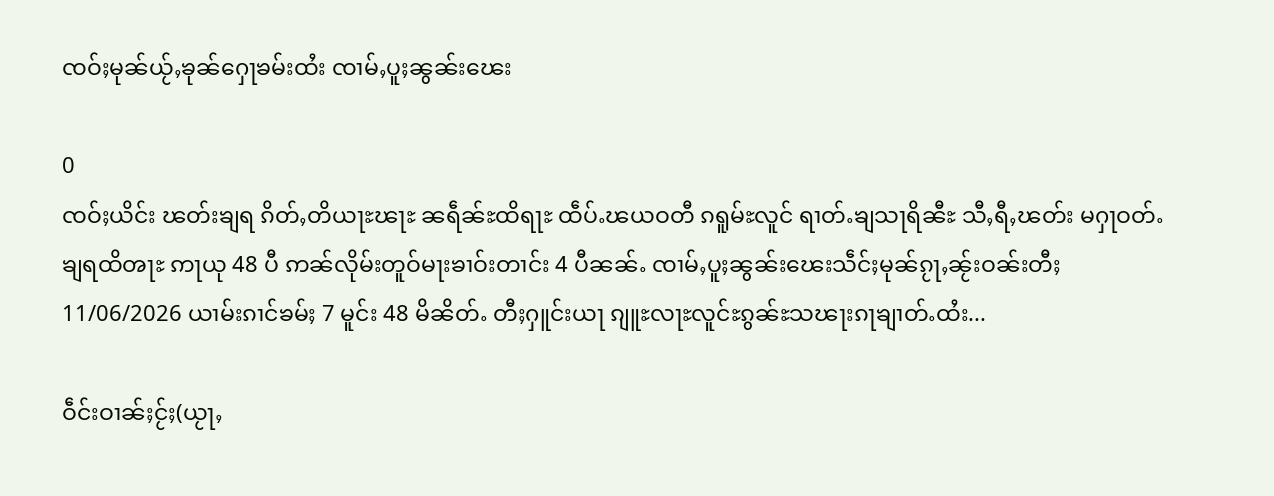ၸဝ်ႈမုၼ်ယႂ်ႇၶုၼ်ႁေႃၶမ်းထႆး ၸၢမ်ႇပူႈၼွၼ်းၽေး

0
ၸဝ်ႈယိင်း ၽတ်းၶျရ ၵိတ်ႇတိယႃႊၽႃႊ ၼရဵၼ်ႊထိရႃႊ ထဵပ်ႉၽယဝတီ ၵရူမ်ႊလူင် ရၢတ်ႉၶျသႃရိၼီႊ သီႇရီႇၽတ်း မႁႃဝတ်ႉၶျရထိၻႃႊ ဢႃယု 48 ပီ ဢၼ်လိုမ်းတူဝ်မႃးၶၢဝ်းတၢင်း 4 ပီၼၼ်ႉ ၸၢမ်ႇပူႈၼွၼ်းၽေးသဵင်ႈမုၼ်ၵႂႃႇၼႂ်းဝၼ်းတီႈ 11/06/2026 ယၢမ်းၵၢင်ၶမ်ႈ 7 မူင်း 48 မိၼိတ်ႉ တီႈႁူင်းယႃ ၵျူႊလႃႊလူင်ႊၵွၼ်ႊသၽႃးၵႃၶျၢတ်ႉထႆး...

ဝဵင်းဝၢၼ်ႈငႂ်ႈ(ယႂႃႇ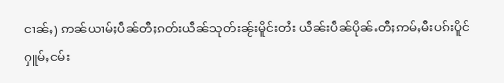ငၢၼ်ႇ) ဢၼ်ယၢမ်ႈပဵၼ်တီႈၵတ်းယဵၼ်သုတ်းၼႂ်းမိူင်းတႆး ယဵၼ်းပဵၼ်ပိုၼ်ႉတီႈဢမ်ႇမီးပၵ်းပိူင် ႁူမ်ႇငမ်း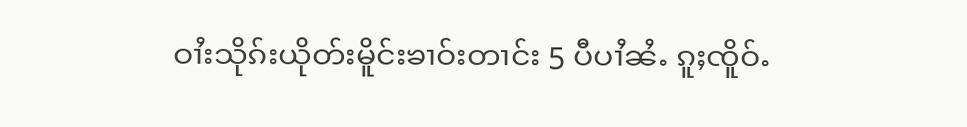ဝၢႆးသိုၵ်းယိုတ်းမိူင်းၶၢဝ်းတၢင်း 5 ပီပၢႆၼႆႉ ၵူႈၸိူဝ်ႉ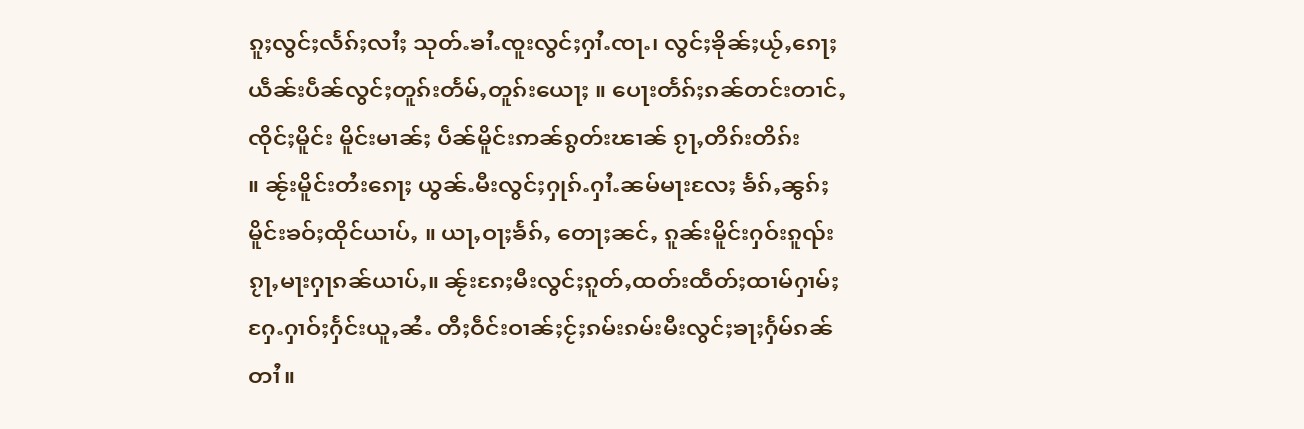ၵူႈလွင်ႈလႅၵ်ႈလၢႆႈ သုတ်ႉၶၢႆႉၸူးလွင်ႈႁၢႆႉၸႃႉ၊ လွင်ႈၶိုၼ်ႈယႂ်ႇၵေႃႈ ယဵၼ်းပဵၼ်လွင်ႈတူၵ်းတႅမ်ႇတူၵ်းယေႃႈ ။ ပေႃးတႅၵ်ႈၵၼ်တင်းတၢင်ႇၸိုင်ႈမိူင်း မိူင်းမၢၼ်ႈ ပဵၼ်မိူင်းဢၼ်ၵွတ်းၽၢၼ် ၵႂႃႇတိၵ်းတိၵ်း ။ ၼႂ်းမိူင်းတႆးၵေႃႈ ယွၼ်ႉမီးလွင်ႈႁုၵ်ႉႁၢႆႉၼမ်မႃးလႄႈ ၶႅၵ်ႇၼွၵ်ႈမိူင်းၶဝ်ႈထိုင်ယၢပ်ႇ ။ ယႃႇဝႃႈၶႅၵ်ႇ တေႃႈၼင်ႇ ၵူၼ်းမိူင်းႁဝ်းၵူၺ်း ၵႂႃႇမႃးႁႃၵၼ်ယၢပ်ႇ။ ၼႂ်းၵႄႈမီးလွင်ႈၵူတ်ႇထတ်းထဵတ်ႈထၢမ်ႁၢမ်ႈႁႄႉႁၢဝ်ႈႁႅင်းယူႇၼႆႉ တီႈဝဵင်းဝၢၼ်ႈငႂ်ႈၵမ်းၵမ်းမီးလွင်ႈၶႃႈႁႅမ်ၵၼ်တၢႆ။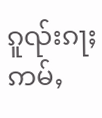ၵူၺ်းၵႃႈ ဢမ်ႇ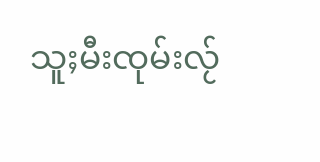သူႈမီးၸုမ်းလႂ်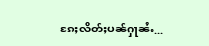ၵႄႈလိတ်ႈပၼ်ႁႃၼႆႉ...